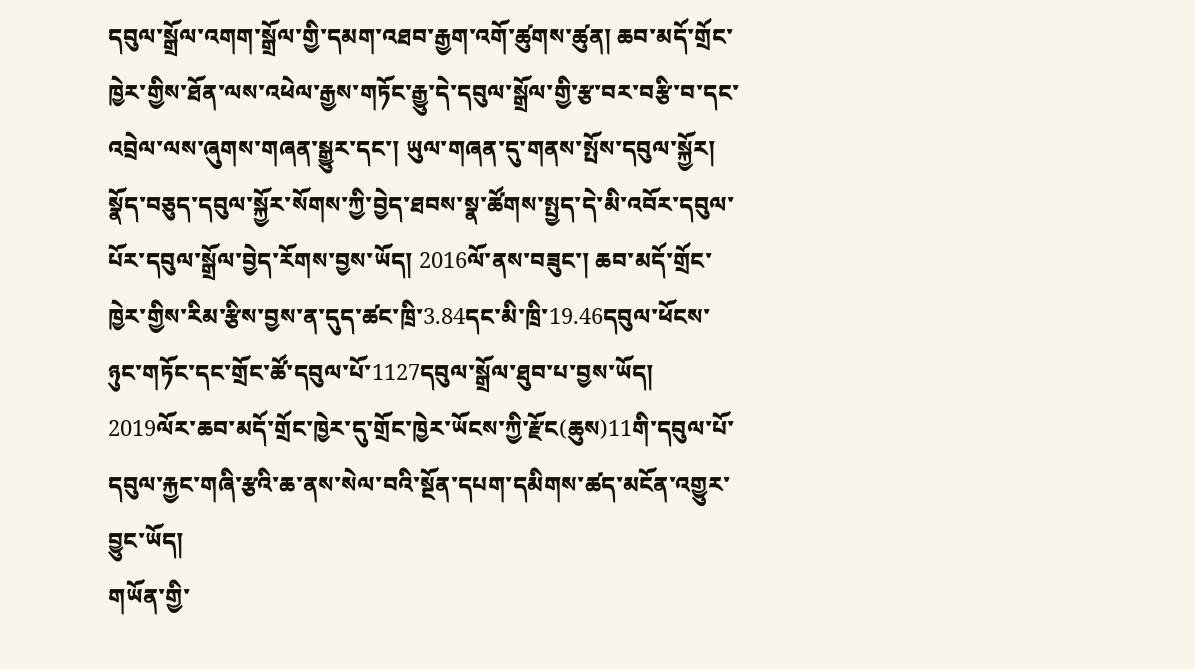དབུལ་སྒྲོལ་འགག་སྒྲོལ་གྱི་དམག་འཐབ་རྒྱག་འགོ་ཚུགས་ཚུན། ཆབ་མདོ་གྲོང་ཁྱེར་གྱིས་ཐོན་ལས་འཕེལ་རྒྱས་གཏོང་རྒྱུ་དེ་དབུལ་སྒྲོལ་གྱི་རྩ་བར་བརྩི་བ་དང་འབྲེལ་ལས་ཞུགས་གཞན་སྒྱུར་དང་། ཡུལ་གཞན་དུ་གནས་སྤོས་དབུལ་སྐྱོར། སྣོད་བཅུད་དབུལ་སྐྱོར་སོགས་ཀྱི་བྱེད་ཐབས་སྣ་ཚོགས་སྤྱད་དེ་མི་འབོར་དབུལ་པོར་དབུལ་སྒྲོལ་བྱེད་རོགས་བྱས་ཡོད། 2016ལོ་ནས་བཟུང་། ཆབ་མདོ་གྲོང་ཁྱེར་གྱིས་རིམ་རྩིས་བྱས་ན་དུད་ཚང་ཁྲི་3.84དང་མི་ཁྲི་19.46དབུལ་ཕོངས་ཉུང་གཏོང་དང་གྲོང་ཚོ་དབུལ་པོ་1127དབུལ་སྒྲོལ་ཐུབ་པ་བྱས་ཡོད། 2019ལོར་ཆབ་མདོ་གྲོང་ཁྱེར་དུ་གྲོང་ཁྱེར་ཡོངས་ཀྱི་རྫོང(ཆུས)11གི་དབུལ་པོ་དབུལ་རྐྱང་གཞི་རྩའི་ཆ་ནས་སེལ་བའི་སྔོན་དཔག་དམིགས་ཚད་མངོན་འགྱུར་བྱུང་ཡོད།
གཡོན་གྱི་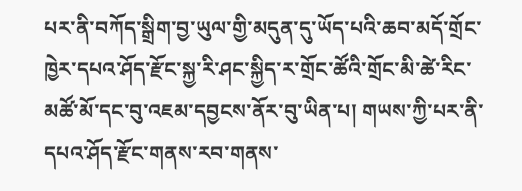པར་ནི་བཀོད་སྒྲིག་བྱ་ཡུལ་གྱི་མདུན་དུ་ཡོད་པའི་ཆབ་མདོ་གྲོང་ཁྱེར་དཔའ་ཤོད་རྫོང་སྐྱ་རི་ཤང་སྐྱིད་ར་གྲོང་ཚོའི་གྲོང་མི་ཚེ་རིང་མཚོ་མོ་དང་བུ་འཇམ་དབྱངས་ནོར་བུ་ཡིན་པ། གཡས་ཀྱི་པར་ནི་དཔའ་ཤོད་རྫོང་གནས་རབ་གནས་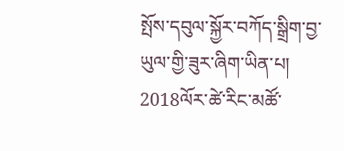སྤོས་དབུལ་སྐྱོར་བཀོད་སྒྲིག་བྱ་ཡུལ་གྱི་ཟུར་ཞིག་ཡིན་པ།
2018ལོར་ཚེ་རིང་མཚོ་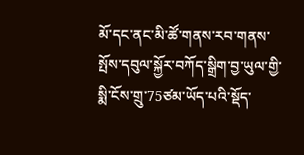མོ་དང་ནང་མི་ཚོ་གནས་རབ་གནས་སྤོས་དབུལ་སྐྱོར་བཀོད་སྒྲིག་བྱ་ཡུལ་གྱི་སྨི་ངོས་གྲུ་75ཙམ་ཡོད་པའི་སྡོད་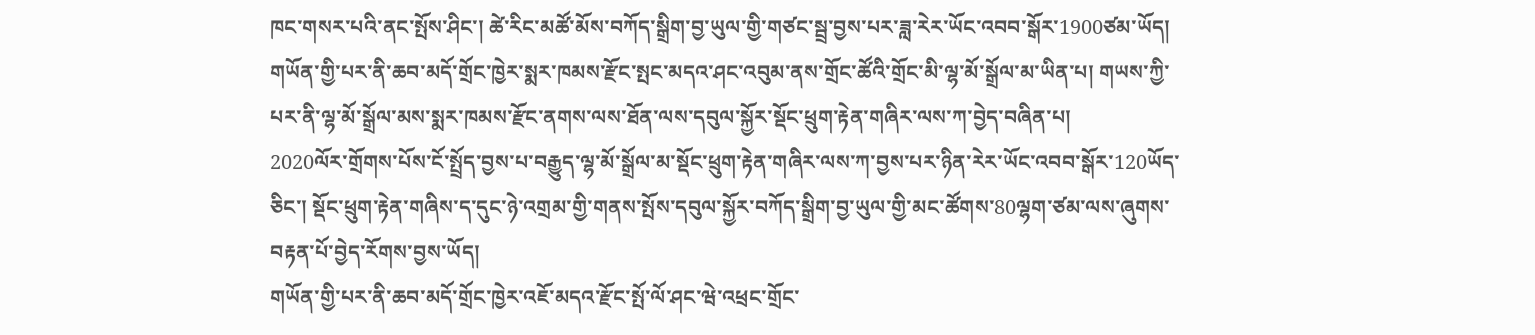ཁང་གསར་པའི་ནང་སྤོས་ཤིང་། ཚེ་རིང་མཚོ་མོས་བཀོད་སྒྲིག་བྱ་ཡུལ་གྱི་གཙང་སྦྲ་བྱས་པར་ཟླ་རེར་ཡོང་འབབ་སྒོར་1900ཙམ་ཡོད།
གཡོན་གྱི་པར་ནི་ཆབ་མདོ་གྲོང་ཁྱེར་སྨར་ཁམས་རྫོང་སྤང་མདའ་ཤང་འབུམ་ནས་གྲོང་ཚོའི་གྲོང་མི་ལྷ་མོ་སྒྲོལ་མ་ཡིན་པ། གཡས་ཀྱི་པར་ནི་ལྷ་མོ་སྒྲོལ་མས་སྨར་ཁམས་རྫོང་ནགས་ལས་ཐོན་ལས་དབུལ་སྐྱོར་སྡོང་ཕྲུག་རྟེན་གཞིར་ལས་ཀ་བྱེད་བཞིན་པ།
2020ལོར་གྲོགས་པོས་ངོ་སྤྲོད་བྱས་པ་བརྒྱུད་ལྷ་མོ་སྒྲོལ་མ་སྡོང་ཕྲུག་རྟེན་གཞིར་ལས་ཀ་བྱས་པར་ཉིན་རེར་ཡོང་འབབ་སྒོར་120ཡོད་ཅིང་། སྡོང་ཕྲུག་རྟེན་གཞིས་ད་དུང་ཉེ་འགྲམ་གྱི་གནས་སྤོས་དབུལ་སྐྱོར་བཀོད་སྒྲིག་བྱ་ཡུལ་གྱི་མང་ཚོགས་80ལྷག་ཙམ་ལས་ཞུགས་བརྟན་པོ་བྱེད་རོགས་བྱས་ཡོད།
གཡོན་གྱི་པར་ནི་ཆབ་མདོ་གྲོང་ཁྱེར་འཇོ་མདའ་རྫོང་སྤོ་ལོ་ཤང་ཝེ་འཕྲང་གྲོང་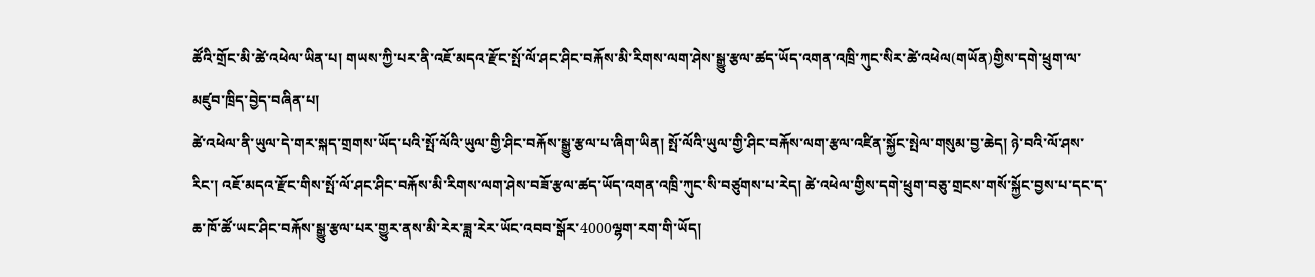ཚོའི་གྲོང་མི་ཚེ་འཕེལ་ཡིན་པ། གཡས་ཀྱི་པར་ནི་འཇོ་མདའ་རྫོང་སྤོ་ལོ་ཤང་ཤིང་བརྐོས་མི་རིགས་ལག་ཤེས་སྒྱུ་རྩལ་ཚད་ཡོད་འགན་འཁྲི་ཀུང་སིར་ཚེ་འཕེལ(གཡོན)གྱིས་དགེ་ཕྲུག་ལ་མཛུབ་ཁྲིད་བྱེད་བཞིན་པ།
ཚེ་འཕེལ་ནི་ཡུལ་དེ་གར་སྐད་གྲགས་ཡོད་པའི་སྤོ་ལོའི་ཡུལ་གྱི་ཤིང་བརྐོས་སྒྱུ་རྩལ་པ་ཞིག་ཡིན། སྤོ་ལོའི་ཡུལ་གྱི་ཤིང་བརྐོས་ལག་རྩལ་འཛིན་སྐྱོང་སྤེལ་གསུམ་བྱ་ཆེད། ཉེ་བའི་ལོ་ཤས་རིང་། འཇོ་མདའ་རྫོང་གིས་སྤོ་ལོ་ཤང་ཤིང་བརྐོས་མི་རིགས་ལག་ཤེས་བཟོ་རྩལ་ཚད་ཡོད་འགན་འཁྲི་ཀུང་སི་བཙུགས་པ་རེད། ཚེ་འཕེལ་གྱིས་དགེ་ཕྲུག་བཅུ་གྲངས་གསོ་སྐྱོང་བྱས་པ་དང་ད་ཆ་ཁོ་ཚོ་ཡང་ཤིང་བརྐོས་སྒྱུ་རྩལ་པར་གྱུར་ནས་མི་རེར་ཟླ་རེར་ཡོང་འབབ་སྒོར་4000ལྷག་རག་གི་ཡོད།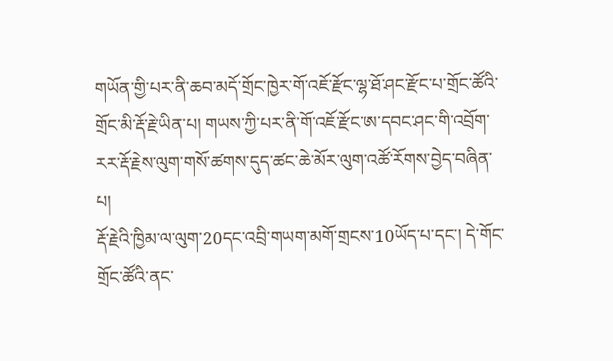གཡོན་གྱི་པར་ནི་ཆབ་མདོ་གྲོང་ཁྱེར་གོ་འཇོ་རྫོང་ལྷ་ཐོ་ཤང་རྫོང་པ་གྲོང་ཚོའི་གྲོང་མི་རྡོ་རྗེ་ཡིན་པ། གཡས་ཀྱི་པར་ནི་གོ་འཇོ་རྫོང་ཨ་དབང་ཤང་གི་འབྲོག་རར་རྡོ་རྗེས་ལུག་གསོ་ཚགས་དུད་ཚང་ཆེ་མོར་ལུག་འཚོ་རོགས་བྱེད་བཞིན་པ།
རྡོ་རྗེའི་ཁྱིམ་ལ་ལུག་20དང་འབྲི་གཡག་མགོ་གྲངས་10ཡོད་པ་དང་། དེ་གོང་གྲོང་ཚོའི་ནང་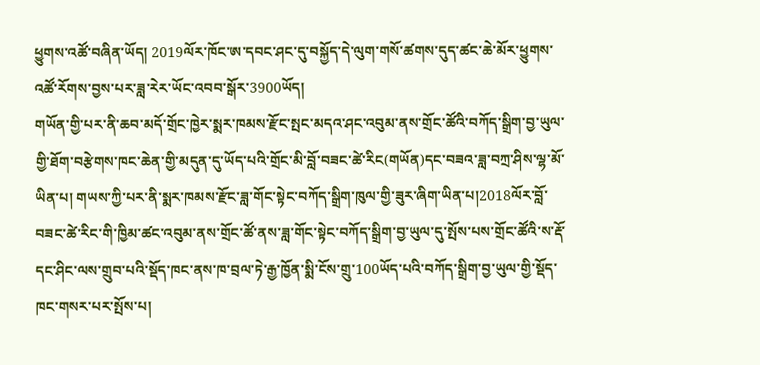ཕྱུགས་འཚོ་བཞིན་ཡོད། 2019ལོར་ཁོང་ཨ་དབང་ཤང་དུ་བསྐྱོད་དེ་ལུག་གསོ་ཚགས་དུད་ཚང་ཆེ་མོར་ཕྱུགས་འཚོ་རོགས་བྱས་པར་ཟླ་རེར་ཡོང་འབབ་སྒོར་3900ཡོད།
གཡོན་གྱི་པར་ནི་ཆབ་མདོ་གྲོང་ཁྱེར་སྨར་ཁམས་རྫོང་སྤང་མདའ་ཤང་འབུམ་ནས་གྲོང་ཚོའི་བཀོད་སྒྲིག་བྱ་ཡུལ་གྱི་ཐོག་བརྩེགས་ཁང་ཆེན་གྱི་མདུན་དུ་ཡོད་པའི་གྲོང་མི་བློ་བཟང་ཚེ་རིང(གཡོན)དང་བཟའ་ཟླ་བཀྲ་ཤིས་ལྷ་མོ་ཡིན་པ། གཡས་ཀྱི་པར་ནི་སྨར་ཁམས་རྫོང་ཟླ་གོང་སྟེང་བཀོད་སྒྲིག་ཁུལ་གྱི་ཟུར་ཞིག་ཡིན་པ།2018ལོར་བློ་བཟང་ཚེ་རིང་གི་ཁྱིམ་ཚང་འབུམ་ནས་གྲོང་ཚོ་ནས་ཟླ་གོང་སྟེང་བཀོད་སྒྲིག་བྱ་ཡུལ་དུ་སྤོས་པས་གྲོང་ཚོའི་ས་རྡོ་དང་ཤིང་ལས་གྲུབ་པའི་སྡོད་ཁང་ནས་ཁ་བྲལ་ཏེ་རྒྱ་ཁྱོན་སྨི་ངོས་གྲུ་100ཡོད་པའི་བཀོད་སྒྲིག་བྱ་ཡུལ་གྱི་སྡོད་ཁང་གསར་པར་སྤོས་པ།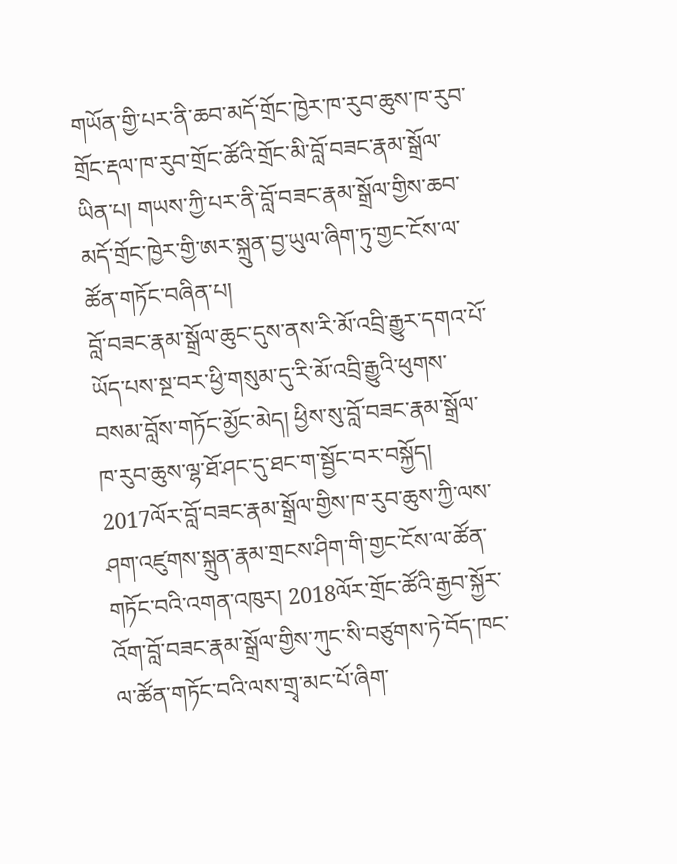གཡོན་གྱི་པར་ནི་ཆབ་མདོ་གྲོང་ཁྱེར་ཁ་རུབ་ཆུས་ཁ་རུབ་གྲོང་རྡལ་ཁ་རུབ་གྲོང་ཚོའི་གྲོང་མི་བློ་བཟང་རྣམ་སྒྲོལ་ཡིན་པ། གཡས་ཀྱི་པར་ནི་བློ་བཟང་རྣམ་སྒྲོལ་གྱིས་ཆབ་མདོ་གྲོང་ཁྱེར་གྱི་ཨར་སྐྲུན་བྱ་ཡུལ་ཞིག་ཏུ་གྱང་ངོས་ལ་ཚོན་གཏོང་བཞིན་པ།
བློ་བཟང་རྣམ་སྒྲོལ་ཆུང་དུས་ནས་རི་མོ་འབྲི་རྒྱུར་དགའ་པོ་ཡོད་པས་སྔ་བར་ཕྱི་གསུམ་དུ་རི་མོ་འབྲི་རྒྱུའི་ཕུགས་བསམ་བློས་གཏོང་མྱོང་མེད། ཕྱིས་སུ་བློ་བཟང་རྣམ་སྒྲོལ་ཁ་རུབ་ཆུས་ལྷ་ཐོ་ཤང་དུ་ཐང་ག་སྦྱོང་བར་བསྐྱོད། 2017ལོར་བློ་བཟང་རྣམ་སྒྲོལ་གྱིས་ཁ་རུབ་ཆུས་ཀྱི་ལས་ཤག་འཛུགས་སྐྲུན་རྣམ་གྲངས་ཤིག་གི་གྱང་ངོས་ལ་ཚོན་གཏོང་བའི་འགན་འཁུར། 2018ལོར་གྲོང་ཚོའི་རྒྱབ་སྐྱོར་འོག་བློ་བཟང་རྣམ་སྒྲོལ་གྱིས་ཀུང་སི་བཙུགས་ཏེ་བོད་ཁང་ལ་ཚོན་གཏོང་བའི་ལས་གྲྭ་མང་པོ་ཞིག་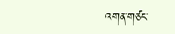འགན་གཙང་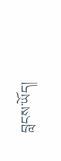བླངས་ཡོད།